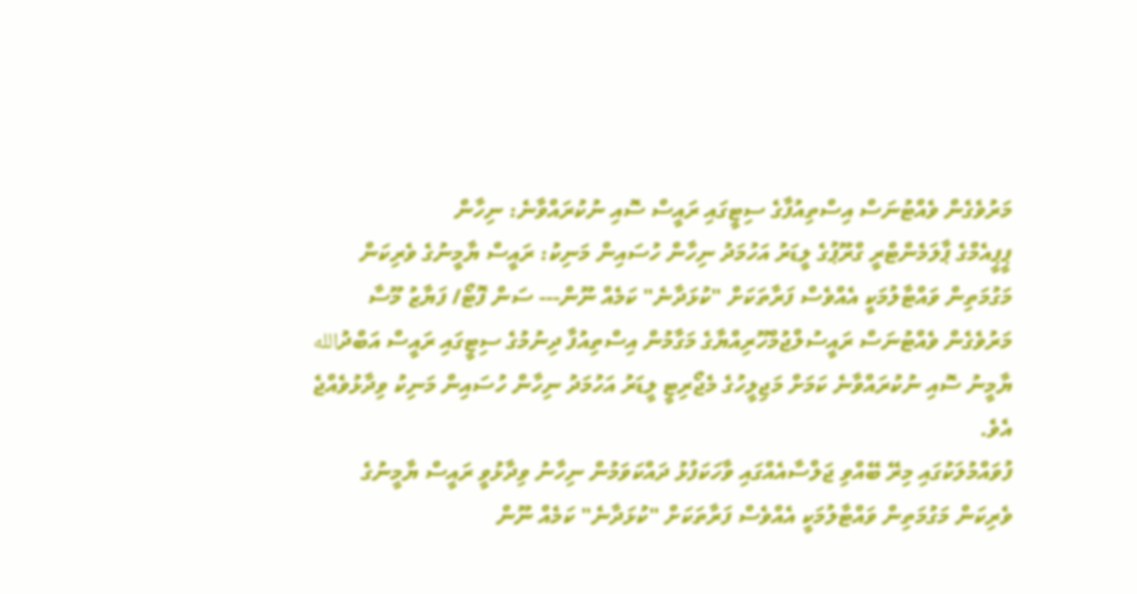މަރުވެގެން ވެއްޓުނަސް އިސްތިއުފާގެ ސިޓީގައި ރައީސް ސޮއި ނުކުރައްވާނެ: ނިހާން
ޕީޕީއެމްގެ ޕާލަމެންޓްރީ ގްރޫޕުގެ ލީޑަރު އަހުމަދު ނިހާން ހުސައިން މަނިކު: ރައީސް ޔާމީނުގެ ވެރިކަން މަގުމަތިން ވައްޓާލުމަކީ އެއްވެސް ފަރާތަކަށް "ކުޅަދާނެ" ކަމެއް ނޫން--- ސަން ފޮޓޯ/ ފަޔާޒު މޫސާ
މަރުވެގެން ވެއްޓުނަސް ރައީސުލްޖުމްހޫރިއްޔާގެ މަގާމުން އިސްތިއުފާ ދިނުމުގެ ސިޓީގައި ރައީސް އަބްދުالله ޔާމީނު ސޮއި ނުކުރައްވާނެ ކަމަށް މަޖިލީހުގެ މެޖޯރިޓީ ލީޑަރު އަހުމަދު ނިހާން ހުސައިން މަނިކު ވިދާޅުވެއްޖެ އެވެ.
ފުވައްމުލަކުގައި މިރޭ ބޭއްވި ޖަލްސާއެއްގައި ވާހަކަފުޅު ދައްކަވަމުން ނިހާނު ވިދާޅުވީ ރައީސް ޔާމީނުގެ ވެރިކަން މަގުމަތިން ވައްޓާލުމަކީ އެއްވެސް ފަރާތަކަށް "ކުޅަދާނެ" ކަމެއް ނޫން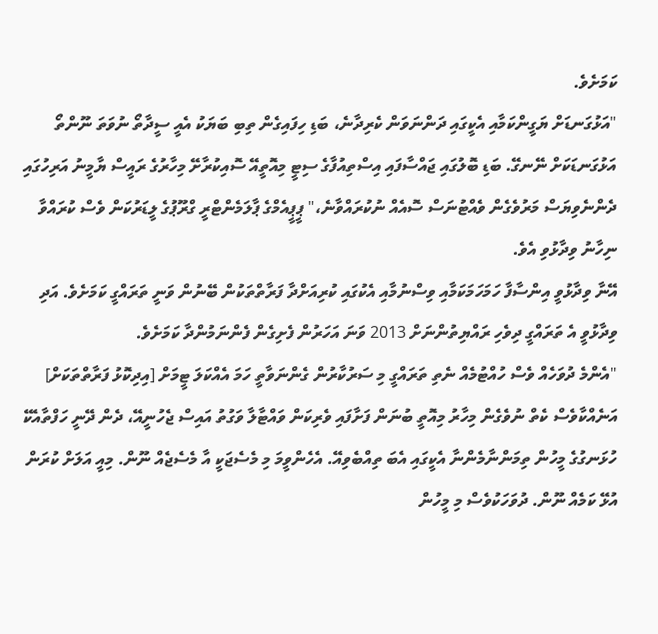ކަމަށެވެ.
"އަޅުގަނޑަށް ޔަގީންކަމާއި އެކީގައި ދަންނަވަން ކެރިދާނެ، ބަޑި ހިފައިގެން ތިބި ބަޔަކު އެއީ ސީދާތޯ ނުވަތަ ނޫންތޯ އަޅުގަނޑަކަށް ނޭނގޭ. ބަޑި ބޮލުގައި ޖައްސާފައި އިސްތިއުފާގެ ސިޓީ މިއޮތީއޭ ސޮއިކުރާށޭ މިހާރުގެ ރައީސް ޔާމީނު އަރިހުގައި ދެންނެވިޔަސް މަރުވެގެން ވެއްޓުނަސް ސޮއެއް ނުކުރައްވާނެ،" ޕީޕީއެމްގެ ޕާލަމެންޓްރީ ގްރޫޕުގެ ލީޑަރުކަން ވެސް ކުރައްވާ ނިހާނު ވިދާޅުވި އެވެ.
އޭނާ ވިދާޅުވީ އިންސާފާ ހަމަހަމަކަމާއި ވިސްނުމާއި އެކުގައި ކުރިއަށްދާ ފަރާތްތަކުން ބޭނުން ވަނީ ތަރައްގީ ކަމަށެވެ. އަދި ވިދާޅުވީ އެ ތަރައްގީ ދިވެހި ރައްޔިތުންނަށް 2013 ވަނަ އަހަރުން ފެށިގެން ފެންނަމުންދާ ކަމަށެވެ.
"އެންމެ ދުވަހެއް ވެސް ހުއްޓުމެއް ނެތި ތަރައްގީ މި ސަރުކާރުން ގެންނަވާތީ ހަމަ އެއްކަލަ ޓީމަށް [އިދިކޮޅު ފަރާތްތަކަށް] އަނެއްކާވެސް ކެތް ނުވެގެން މިހާރު މިއޮތީ ބުނަން ފަށާފައި ވެރިކަން ވައްޓާލާ ވަގުތު އައިސް ޖެހުނީއޭ، ދެން ދޭނީ ހަފްތާއެކޭ ހުޅަނގުގެ މީހުން ތިމަންނާމެންނާ އެކީގައި އެބަ ތިއްބެވިއޭ. އެހެންވީމަ މި މެސެޖަކީ އާ މެސެޖެއް ނޫން. މިއީ އަލަށް ކުރަން އުޅޭ ކަމެއް ނޫން. ދުވަހަކުވެސް މި މީހުން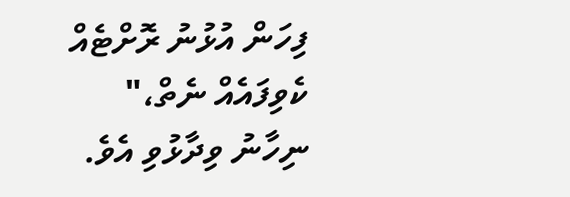ފިހަން އުޅުނު ރޮށްޓެއް ކެވިފައެއް ނެތް،" ނިހާނު ވިދާޅުވި އެވެ.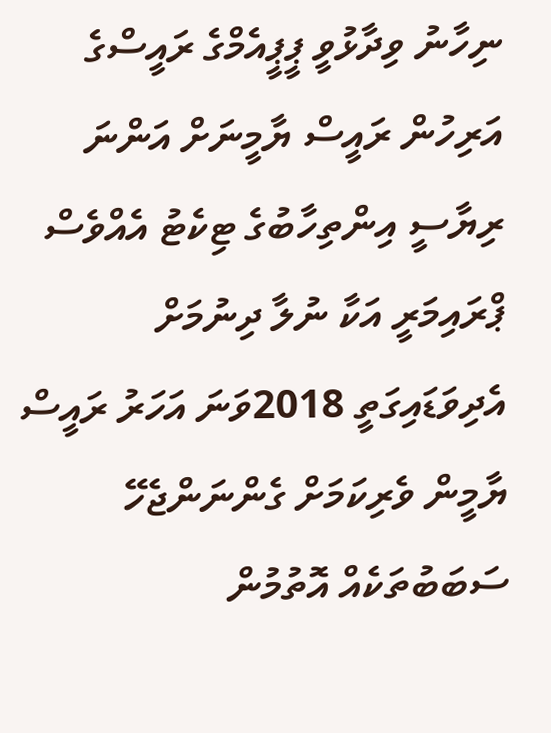ނިހާނު ވިދާޅުވީ ޕީޕީއެމްގެ ރައީސްގެ އަރިހުން ރައީސް ޔާމީނަށް އަންނަ ރިޔާސީ އިންތިހާބުގެ ޓިކެޓު އެއްވެސް ޕްރައިމަރީ އަކާ ނުލާ ދިނުމަށް އެދިވަޑައިގަތީ 2018ވަނަ އަހަރު ރައީސް ޔާމީން ވެރިކަމަށް ގެންނަންޖެހޭ ސަބަބުތަކެއް އޮތުމުން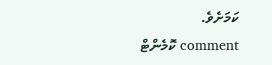ކަމަށެވެ.
comment ކޮމެންޓް